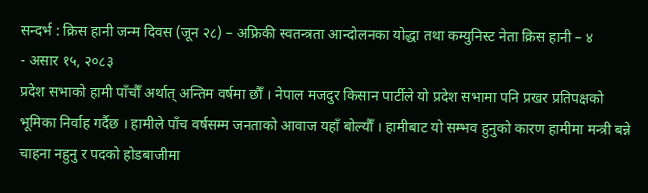सन्दर्भ : क्रिस हानी जन्म दिवस (जून २८) – अफ्रिकी स्वतन्त्रता आन्दोलनका योद्धा तथा कम्युनिस्ट नेता क्रिस हानी – ४
- असार १५, २०८३
प्रदेश सभाको हामी पाँचौँ अर्थात् अन्तिम वर्षमा छौँ । नेपाल मजदुर किसान पार्टीले यो प्रदेश सभामा पनि प्रखर प्रतिपक्षको भूमिका निर्वाह गर्दैछ । हामीले पाँच वर्षसम्म जनताको आवाज यहाँ बोल्यौँ । हामीबाट यो सम्भव हुनुको कारण हामीमा मन्त्री बन्ने चाहना नहुनु र पदको होडबाजीमा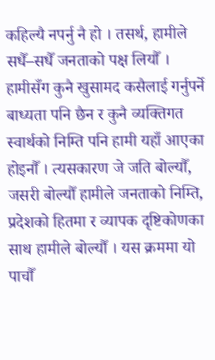कहिल्यै नपर्नु नै हो । तसर्थ, हामीले सधैँ–सधैँ जनताको पक्ष लियौँ । हामीसँग कुनै खुसामद कसैलाई गर्नुपर्ने बाध्यता पनि छैन र कुनै व्यक्तिगत स्वार्थको निम्ति पनि हामी यहाँ आएका होइनौँ । त्यसकारण जे जति बोल्यौँ, जसरी बोल्यौँ हामीले जनताको निम्ति, प्रदेशको हितमा र व्यापक दृष्टिकोणका साथ हामीले बोल्यौँ । यस क्रममा यो पाचौँ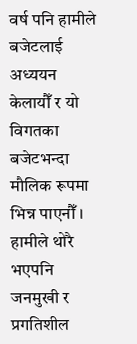वर्ष पनि हामीले बजेटलाई अध्ययन केलायौँ र यो विगतका बजेटभन्दा मौलिक रूपमा भिन्न पाएनौँ । हामीले थोरै भएपनि जनमुखी र प्रगतिशील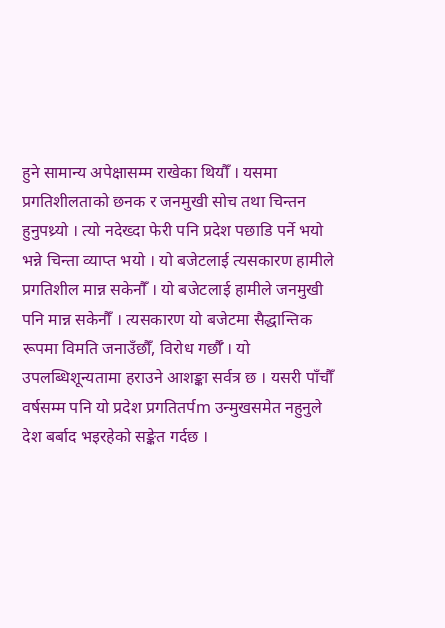हुने सामान्य अपेक्षासम्म राखेका थियौँ । यसमा प्रगतिशीलताको छनक र जनमुखी सोच तथा चिन्तन हुनुपथ्र्यो । त्यो नदेख्दा फेरी पनि प्रदेश पछाडि पर्ने भयो भन्ने चिन्ता व्याप्त भयो । यो बजेटलाई त्यसकारण हामीले प्रगतिशील मान्न सकेनौँ । यो बजेटलाई हामीले जनमुखी पनि मान्न सकेनौँ । त्यसकारण यो बजेटमा सैद्धान्तिक रूपमा विमति जनाउँछौँ, विरोध गर्छौँ । यो उपलब्धिशून्यतामा हराउने आशङ्का सर्वत्र छ । यसरी पाँचौँ वर्षसम्म पनि यो प्रदेश प्रगतितर्पm उन्मुखसमेत नहुनुले देश बर्बाद भइरहेको सङ्केत गर्दछ ।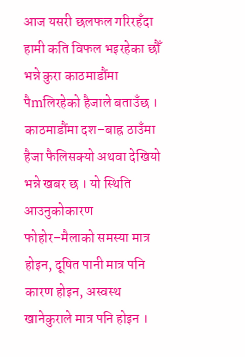आज यसरी छलफल गरिरहँदा हामी कति विफल भइरहेका छौँ भन्ने कुरा काठमाडौंमा पैmलिरहेको हैजाले बताउँछ । काठमाडौंमा दश–बाह्र ठाउँमा हैजा फैलिसक्यो अथवा देखियो भन्ने खबर छ । यो स्थिति आउनुकोकारण फोहोर–मैलाको समस्या मात्र होइन, दूषित पानी मात्र पनि कारण होइन, अस्वस्थ खानेकुराले मात्र पनि होइन ।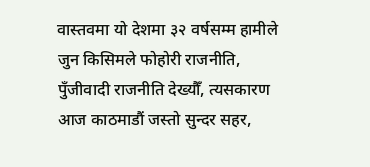वास्तवमा यो देशमा ३२ वर्षसम्म हामीले जुन किसिमले फोहोरी राजनीति, पुँजीवादी राजनीति देख्यौँ, त्यसकारण आज काठमाडौं जस्तो सुन्दर सहर,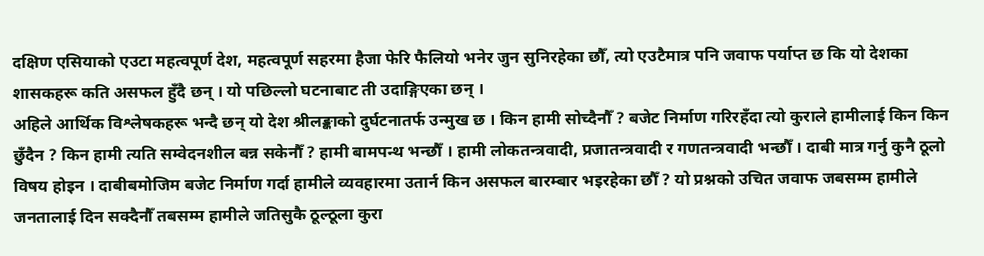दक्षिण एसियाको एउटा महत्वपूर्ण देश, महत्वपूर्ण सहरमा हैजा फेरि फैलियो भनेर जुन सुनिरहेका छौँ, त्यो एउटैमात्र पनि जवाफ पर्याप्त छ कि यो देशका शासकहरू कति असफल हुँदै छन् । यो पछिल्लो घटनाबाट ती उदाङ्गिएका छन् ।
अहिले आर्थिक विश्लेषकहरू भन्दै छन् यो देश श्रीलङ्काको दुर्घटनातर्फ उन्मुख छ । किन हामी सोच्दैनौँ ? बजेट निर्माण गरिरहँदा त्यो कुराले हामीलाई किन किन छुँदैन ? किन हामी त्यति सम्वेदनशील बन्न सकेनौँ ? हामी बामपन्थ भन्छौँ । हामी लोकतन्त्रवादी, प्रजातन्त्रवादी र गणतन्त्रवादी भन्छौँ । दाबी मात्र गर्नु कुनै ठूलो विषय होइन । दाबीबमोजिम बजेट निर्माण गर्दा हामीले व्यवहारमा उतार्न किन असफल बारम्बार भइरहेका छौँ ? यो प्रश्नको उचित जवाफ जबसम्म हामीले जनतालाई दिन सक्दैनौँ तबसम्म हामीले जतिसुकै ठूल्ठूला कुरा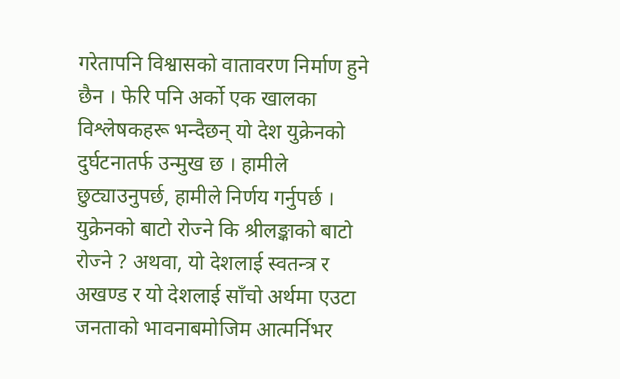गरेतापनि विश्वासको वातावरण निर्माण हुने छैन । फेरि पनि अर्को एक खालका विश्लेषकहरू भन्दैछन् यो देश युक्रेनको दुर्घटनातर्फ उन्मुख छ । हामीले छुट्याउनुपर्छ, हामीले निर्णय गर्नुपर्छ । युक्रेनको बाटो रोज्ने कि श्रीलङ्काको बाटो रोज्ने ? अथवा, यो देशलाई स्वतन्त्र र अखण्ड र यो देशलाई साँचो अर्थमा एउटा जनताको भावनाबमोजिम आत्मर्निभर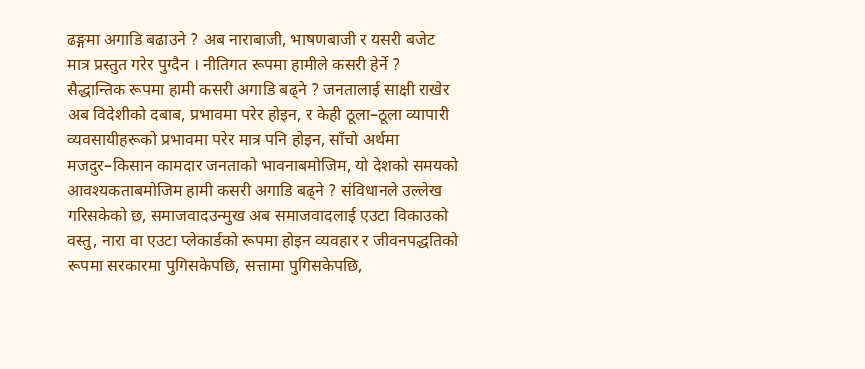ढङ्गमा अगाडि बढाउने ? अब नाराबाजी, भाषणबाजी र यसरी बजेट मात्र प्रस्तुत गरेर पुग्दैन । नीतिगत रूपमा हामीले कसरी हेर्ने ? सैद्धान्तिक रूपमा हामी कसरी अगाडि बढ्ने ? जनतालाई साक्षी राखेर अब विदेशीको दबाब, प्रभावमा परेर होइन, र केही ठूला–ठूला व्यापारी व्यवसायीहरूको प्रभावमा परेर मात्र पनि होइन, साँचो अर्थमा मजदुर–किसान कामदार जनताको भावनाबमोजिम, यो देशको समयको आवश्यकताबमोजिम हामी कसरी अगाडि बढ्ने ? संविधानले उल्लेख गरिसकेको छ, समाजवादउन्मुख अब समाजवादलाई एउटा विकाउको वस्तु, नारा वा एउटा प्लेकार्डको रूपमा होइन व्यवहार र जीवनपद्धतिको रूपमा सरकारमा पुगिसकेपछि, सत्तामा पुगिसकेपछि,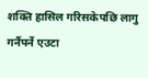शक्ति हासिल गरिसकेपछि लागु गर्नैपर्ने एउटा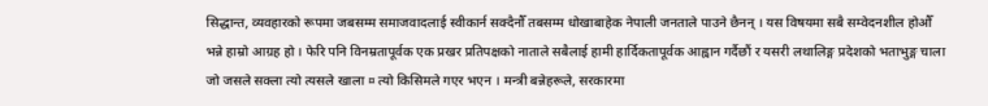सिद्धान्त, व्यवहारको रूपमा जबसम्म समाजवादलाई स्वीकार्न सक्दैनौँ तबसम्म धोखाबाहेक नेपाली जनताले पाउने छैनन् । यस विषयमा सबै सम्वेदनशील होऔँ भन्ने हाम्रो आग्रह हो । फेरि पनि विनम्रतापूर्वक एक प्रखर प्रतिपक्षको नाताले सबैलाई हामी हार्दिकतापूर्वक आह्वान गर्दैछौं र यसरी लथालिङ्ग प्रदेशको भताभुङ्ग चाला जो जसले सक्ला त्यो त्यसले खाला ¤ त्यो किसिमले गएर भएन । मन्त्री बन्नेहरूले, सरकारमा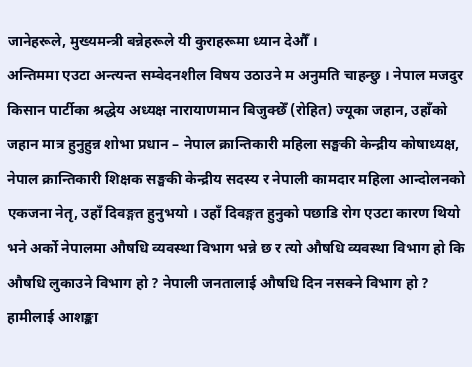जानेहरूले, मुख्यमन्त्री बन्नेहरूले यी कुराहरूमा ध्यान देऔँ ।
अन्तिममा एउटा अन्त्यन्त सम्वेदनशील विषय उठाउने म अनुमति चाहन्छु । नेपाल मजदुर किसान पार्टीका श्रद्धेय अध्यक्ष नारायाणमान बिजुक्छेँ (रोहित) ज्यूका जहान, उहाँको जहान मात्र हुनुहुन्न शोभा प्रधान – नेपाल क्रान्तिकारी महिला सङ्घकी केन्द्रीय कोषाध्यक्ष, नेपाल क्रान्तिकारी शिक्षक सङ्घकी केन्द्रीय सदस्य र नेपाली कामदार महिला आन्दोलनको एकजना नेतृ, उहाँ दिवङ्गत हुनुभयो । उहाँ दिवङ्गत हुनुको पछाडि रोग एउटा कारण थियो भने अर्को नेपालमा औषधि व्यवस्था विभाग भन्ने छ र त्यो औषधि व्यवस्था विभाग हो कि औषधि लुकाउने विभाग हो ? नेपाली जनतालाई औषधि दिन नसक्ने विभाग हो ? हामीलाई आशङ्का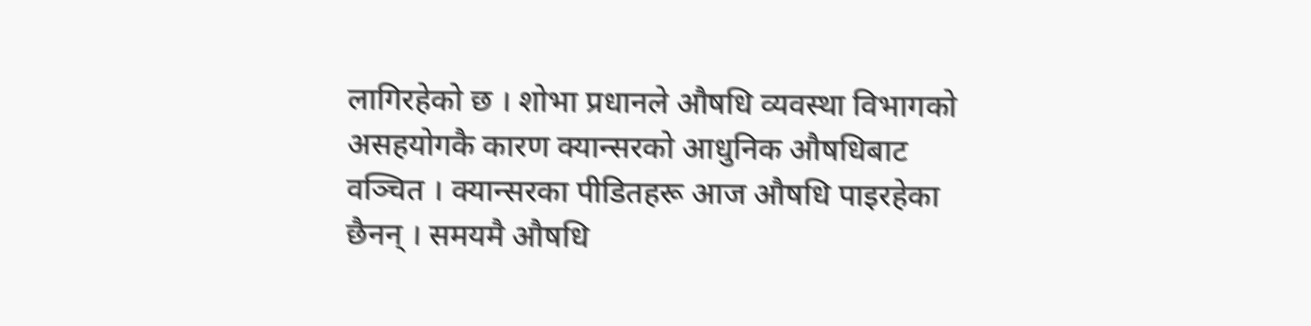लागिरहेको छ । शोभा प्रधानले औषधि व्यवस्था विभागको असहयोगकै कारण क्यान्सरको आधुनिक औषधिबाट वञ्चित । क्यान्सरका पीडितहरू आज औषधि पाइरहेका छैनन् । समयमै औषधि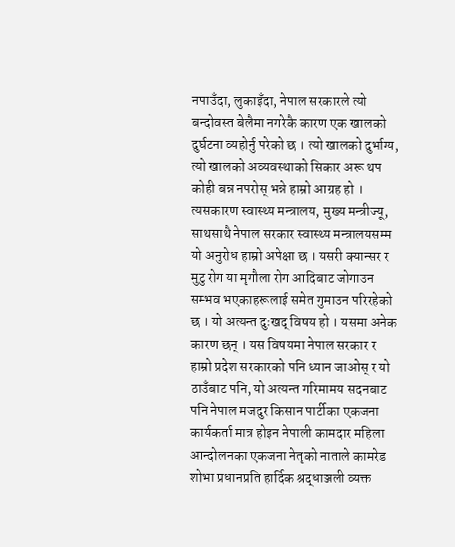नपाउँदा, लुकाइँदा, नेपाल सरकारले त्यो बन्दोवस्त बेलैमा नगरेकै कारण एक खालको दुर्घटना व्यहोर्नु परेको छ । त्यो खालको दुर्भाग्य, त्यो खालको अव्यवस्थाको सिकार अरू थप कोही बन्न नपरोस् भन्ने हाम्रो आग्रह हो । त्यसकारण स्वास्थ्य मन्त्रालय, मुख्य मन्त्रीज्यू, साथसाथै नेपाल सरकार स्वास्थ्य मन्त्रालयसम्म यो अनुरोध हाम्रो अपेक्षा छ । यसरी क्यान्सर र मुटु रोग या मृगौला रोग आदिबाट जोगाउन सम्भव भएकाहरूलाई समेत गुमाउन परिरहेको छ । यो अत्यन्त दुःखद् विषय हो । यसमा अनेक कारण छन् । यस विषयमा नेपाल सरकार र हाम्रो प्रदेश सरकारको पनि ध्यान जाओस् र यो ठाउँबाट पनि, यो अत्यन्त गरिमामय सदनबाट पनि नेपाल मजदुर किसान पार्टीका एकजना कार्यकर्ता मात्र होइन नेपाली कामदार महिला आन्दोलनका एकजना नेतृको नाताले कामरेड शोभा प्रधानप्रति हार्दिक श्रद्धाञ्जली व्यक्त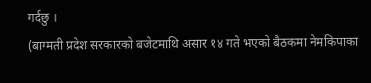गर्दछु ।
(बाग्मती प्रदेश सरकारको बजेटमाथि असार १४ गते भएको बैठकमा नेमकिपाका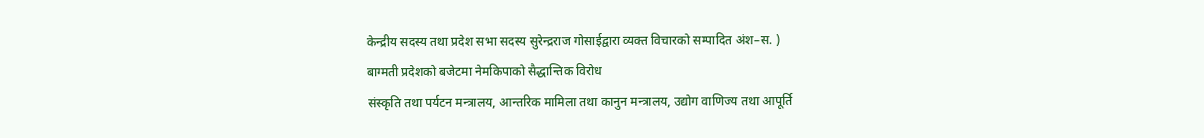केन्द्रीय सदस्य तथा प्रदेश सभा सदस्य सुरेन्द्रराज गोसाईद्वारा व्यक्त विचारको सम्पादित अंश–स. )
बाग्मती प्रदेशको बजेटमा नेमकिपाको सैद्धान्तिक विरोध
संस्कृति तथा पर्यटन मन्त्रालय, आन्तरिक मामिला तथा कानुन मन्त्रालय, उद्योग वाणिज्य तथा आपूर्ति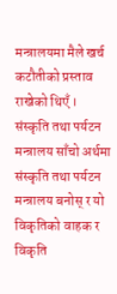मन्त्रालयमा मैले खर्च कटौतीको प्रस्ताव राखेको थिएँ । संस्कृति तथा पर्यटन मन्त्रालय साँचो अर्थमा संस्कृति तथा पर्यटन मन्त्रालय बनोस् र यो विकृतिको वाहक र विकृति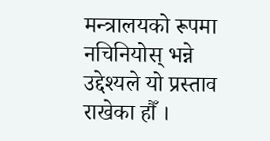मन्त्रालयको रूपमा नचिनियोस् भन्ने उद्देश्यले यो प्रस्ताव राखेका हौँ ।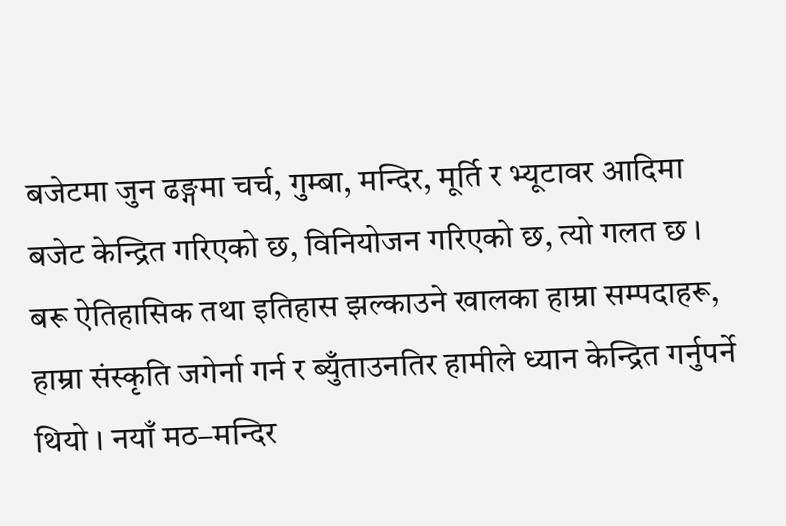बजेटमा जुन ढङ्गमा चर्च, गुम्बा, मन्दिर, मूर्ति र भ्यूटावर आदिमा बजेट केन्द्रित गरिएको छ, विनियोजन गरिएको छ, त्यो गलत छ । बरू ऐतिहासिक तथा इतिहास झल्काउने खालका हाम्रा सम्पदाहरू, हाम्रा संस्कृति जगेर्ना गर्न र ब्युँताउनतिर हामीले ध्यान केन्द्रित गर्नुपर्ने थियो । नयाँ मठ–मन्दिर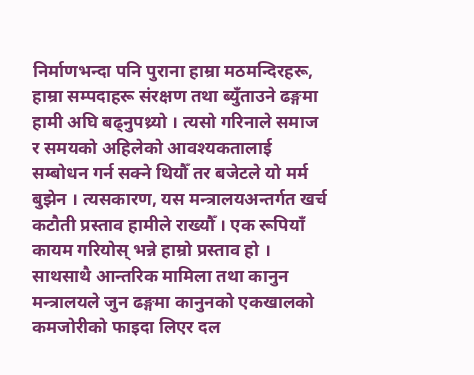निर्माणभन्दा पनि पुराना हाम्रा मठमन्दिरहरू, हाम्रा सम्पदाहरू संरक्षण तथा ब्युँताउने ढङ्गमा हामी अघि बढ्नुपथ्र्यो । त्यसो गरिनाले समाज र समयको अहिलेको आवश्यकतालाई सम्बोधन गर्न सक्ने थियौँ तर बजेटले यो मर्म बुझेन । त्यसकारण, यस मन्त्रालयअन्तर्गत खर्च कटौती प्रस्ताव हामीले राख्यौँ । एक रूपियाँ कायम गरियोस् भन्ने हाम्रो प्रस्ताव हो । साथसाथै आन्तरिक मामिला तथा कानुन मन्त्रालयले जुन ढङ्गमा कानुनको एकखालको कमजोरीको फाइदा लिएर दल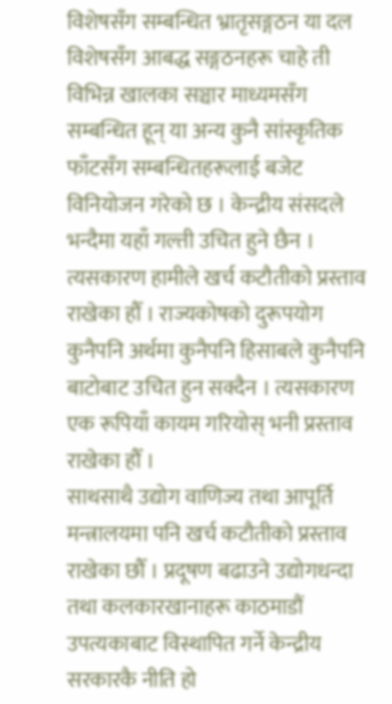विशेषसँग सम्बन्धित भ्रातृसङ्गठन या दल विशेषसँग आबद्ध सङ्गठनहरू चाहे ती विभिन्न खालका सञ्चार माध्यमसँग सम्बन्धित हून् या अन्य कुनै सांस्कृतिक फाँटसँग सम्बन्धितहरूलाई बजेट विनियोजन गरेको छ । केन्द्रीय संसदले भन्दैमा यहाँ गल्ती उचित हुने छैन । त्यसकारण हामीले खर्च कटौतीको प्रस्ताव राखेका हौँ । राज्यकोषको दुरूपयोग कुनैपनि अर्थमा कुनैपनि हिसाबले कुनैपनि बाटोबाट उचित हुन सक्दैन । त्यसकारण एक रूपियाँ कायम गरियोस् भनी प्रस्ताव राखेका हौँ ।
साथसाथै उद्योग वाणिज्य तथा आपूर्ति मन्त्रालयमा पनि खर्च कटौतीको प्रस्ताव राखेका छौँ । प्रदूषण बढाउने उद्योगधन्दा तथा कलकारखानाहरू काठमाडौं उपत्यकाबाट विस्थापित गर्ने केन्द्रीय सरकारकै नीति हो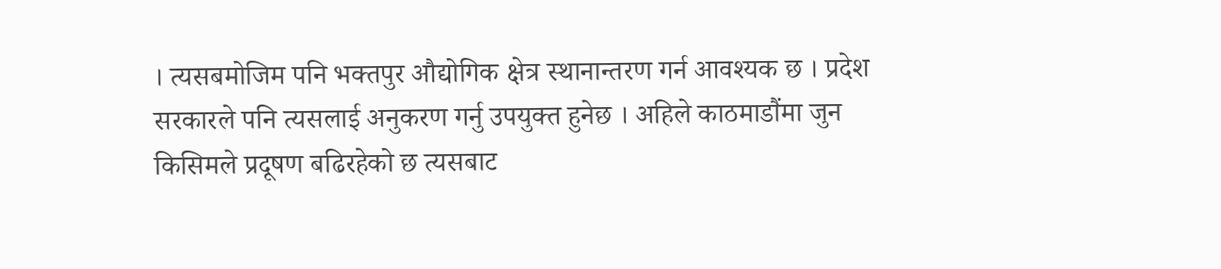। त्यसबमोजिम पनि भक्तपुर औद्योगिक क्षेत्र स्थानान्तरण गर्न आवश्यक छ । प्रदेश सरकारले पनि त्यसलाई अनुकरण गर्नु उपयुक्त हुनेछ । अहिले काठमाडौंमा जुन किसिमले प्रदूषण बढिरहेको छ त्यसबाट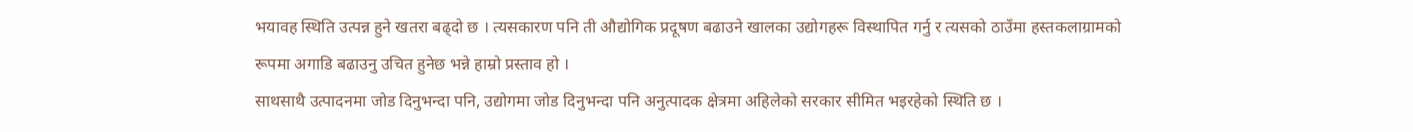भयावह स्थिति उत्पन्न हुने खतरा बढ्दो छ । त्यसकारण पनि ती औद्योगिक प्रदूषण बढाउने खालका उद्योगहरू विस्थापित गर्नु र त्यसको ठाउँमा हस्तकलाग्रामको रूपमा अगाडि बढाउनु उचित हुनेछ भन्ने हाम्रो प्रस्ताव हो ।
साथसाथै उत्पादनमा जोड दिनुभन्दा पनि, उद्योगमा जोड दिनुभन्दा पनि अनुत्पादक क्षेत्रमा अहिलेको सरकार सीमित भइरहेको स्थिति छ ।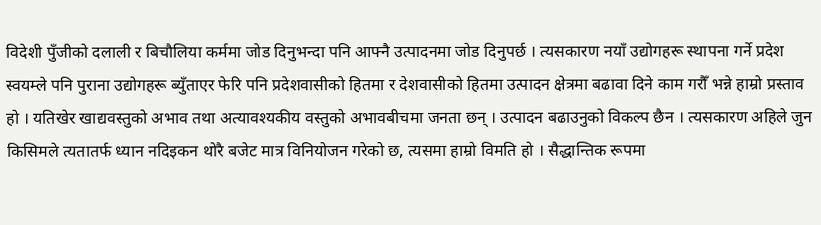विदेशी पुँजीको दलाली र बिचौलिया कर्ममा जोड दिनुभन्दा पनि आफ्नै उत्पादनमा जोड दिनुपर्छ । त्यसकारण नयाँ उद्योगहरू स्थापना गर्ने प्रदेश स्वयम्ले पनि पुराना उद्योगहरू ब्युँताएर फेरि पनि प्रदेशवासीको हितमा र देशवासीको हितमा उत्पादन क्षेत्रमा बढावा दिने काम गरौँ भन्ने हाम्रो प्रस्ताव हो । यतिखेर खाद्यवस्तुको अभाव तथा अत्यावश्यकीय वस्तुको अभावबीचमा जनता छन् । उत्पादन बढाउनुको विकल्प छैन । त्यसकारण अहिले जुन किसिमले त्यतातर्फ ध्यान नदिइकन थोरै बजेट मात्र विनियोजन गरेको छ, त्यसमा हाम्रो विमति हो । सैद्धान्तिक रूपमा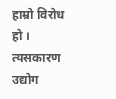हाम्रो विरोध हो । त्यसकारण उद्योग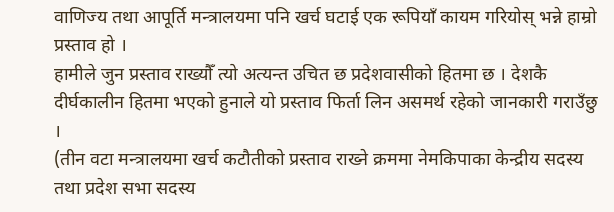वाणिज्य तथा आपूर्ति मन्त्रालयमा पनि खर्च घटाई एक रूपियाँ कायम गरियोस् भन्ने हाम्रो प्रस्ताव हो ।
हामीले जुन प्रस्ताव राख्यौँ त्यो अत्यन्त उचित छ प्रदेशवासीको हितमा छ । देशकै दीर्घकालीन हितमा भएको हुनाले यो प्रस्ताव फिर्ता लिन असमर्थ रहेको जानकारी गराउँछु ।
(तीन वटा मन्त्रालयमा खर्च कटौतीको प्रस्ताव राख्ने क्रममा नेमकिपाका केन्द्रीय सदस्य तथा प्रदेश सभा सदस्य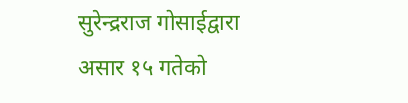सुरेन्द्रराज गोसाईद्वारा असार १५ गतेको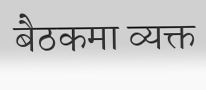बैठकमा व्यक्त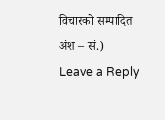विचारको सम्पादित अंश – सं.)
Leave a Reply